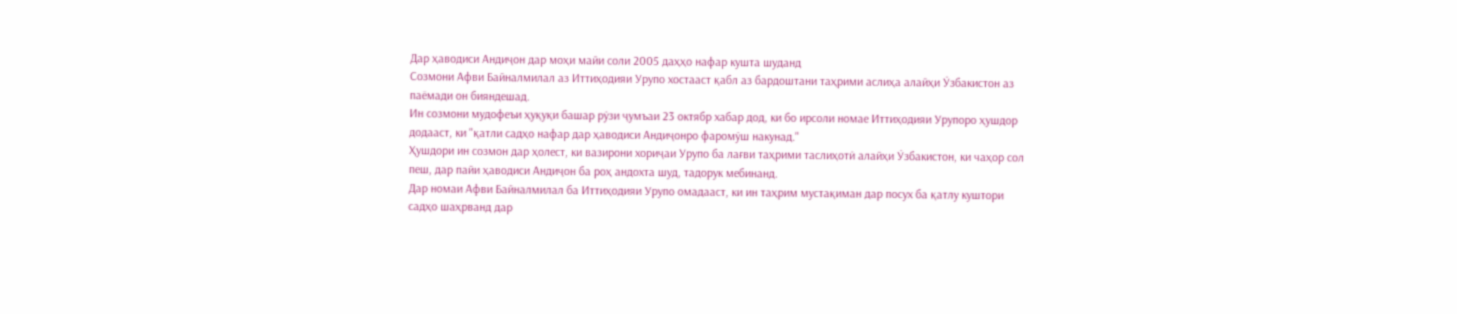Дар ҳаводиси Андиҷон дар моҳи майи соли 2005 даҳҳо нафар кушта шуданд
Созмони Афви Байналмилал аз Иттиҳодияи Урупо хостааст қабл аз бардоштани таҳрими аслиҳа алайҳи Ӯзбакистон аз паёмади он бияндешад.
Ин созмони мудофеъи ҳуқуқи башар рӯзи ҷумъаи 23 октябр хабар дод, ки бо ирсоли номае Иттиҳодияи Урупоро ҳушдор додааст, ки "қатли садҳо нафар дар ҳаводиси Андиҷонро фаромӯш накунад."
Ҳушдори ин созмон дар ҳолест, ки вазирони хориҷаи Урупо ба лағви таҳрими таслиҳотӣ алайҳи Ӯзбакистон, ки чаҳор сол пеш, дар пайи ҳаводиси Андиҷон ба роҳ андохта шуд, тадорук мебинанд.
Дар номаи Афви Байналмилал ба Иттиҳодияи Урупо омадааст, ки ин таҳрим мустақиман дар посух ба қатлу куштори садҳо шаҳрванд дар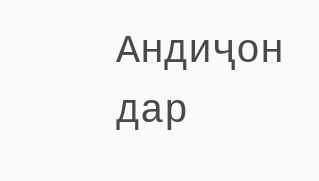Андиҷон дар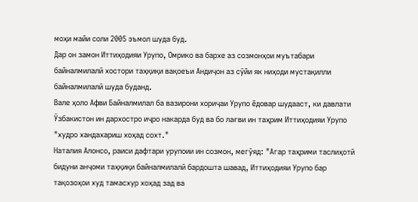моҳи майи соли 2005 эъмол шуда буд.
Дар он замон Иттиҳодияи Урупо, Омрико ва бархе аз созмонҳои муътабари байналмилалӣ хостори таҳқиқи вақоеъи Андиҷон аз сӯйи як ниҳоди мустақилли байналмилалӣ шуда буданд.
Вале ҳоло Афви Байналмилал ба вазирони хориҷаи Урупо ёдовар шудааст, ки давлати Ӯзбакистон ин дархостро иҷро накарда буд ва бо лағви ин таҳрим Иттиҳодияи Урупо "худро хандахариш хоҳад сохт."
Наталия Алонсо, раиси дафтари урупоии ин созмон, мегӯяд: "Агар таҳрими таслиҳотӣ бидуни анҷоми таҳқиқи байналмилалӣ бардошта шавад, Иттиҳодияи Урупо бар тақозоҳои худ тамасхур хоҳад зад ва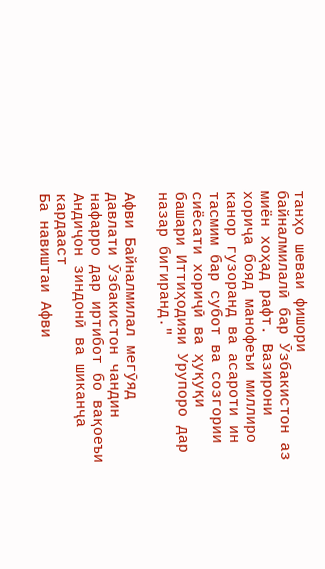танҳо шеваи фишори байналмилалӣ бар Ӯзбакистон аз миён хоҳад рафт. Вазирони хориҷа бояд манофеъи миллиро канор гузоранд ва асароти ин тасмим бар субот ва созгории сиёсати хориҷӣ ва ҳуқуқи башари Иттиҳодияи Урупоро дар назар бигиранд."

Афви Байналмилал мегӯяд давлати Ӯзбакистон чандин нафарро дар иртибот бо вақоеъи Андиҷон зиндонӣ ва шиканҷа кардааст
Ба навиштаи Афви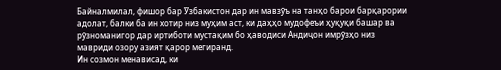Байналмилал, фишор бар Ӯзбакистон дар ин мавзӯъ на танҳо барои барқарории адолат, балки ба ин хотир низ муҳим аст, ки даҳҳо мудофеъи ҳуқуқи башар ва рӯзноманигор дар иртиботи мустақим бо ҳаводиси Андиҷон имрӯзҳо низ мавриди озору азият қарор мегиранд.
Ин созмон менависад, ки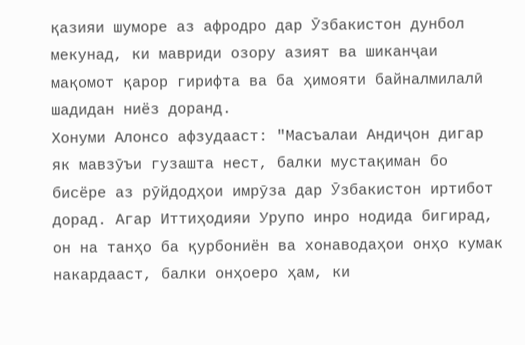қазияи шуморе аз афродро дар Ӯзбакистон дунбол мекунад, ки мавриди озору азият ва шиканҷаи мақомот қарор гирифта ва ба ҳимояти байналмилалӣ шадидан ниёз доранд.
Хонуми Алонсо афзудааст: "Масъалаи Андиҷон дигар як мавзӯъи гузашта нест, балки мустақиман бо бисёре аз рӯйдодҳои имрӯза дар Ӯзбакистон иртибот дорад. Агар Иттиҳодияи Урупо инро нодида бигирад, он на танҳо ба қурбониён ва хонаводаҳои онҳо кумак накардааст, балки онҳоеро ҳам, ки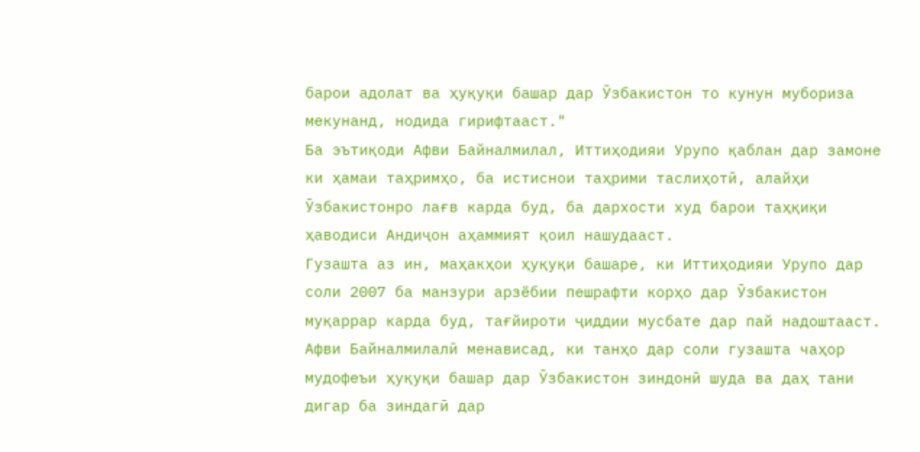барои адолат ва ҳуқуқи башар дар Ӯзбакистон то кунун мубориза мекунанд, нодида гирифтааст."
Ба эътиқоди Афви Байналмилал, Иттиҳодияи Урупо қаблан дар замоне ки ҳамаи таҳримҳо, ба истиснои таҳрими таслиҳотӣ, алайҳи Ӯзбакистонро лағв карда буд, ба дархости худ барои таҳқиқи ҳаводиси Андиҷон аҳаммият қоил нашудааст.
Гузашта аз ин, маҳакҳои ҳуқуқи башаре, ки Иттиҳодияи Урупо дар соли 2007 ба манзури арзёбии пешрафти корҳо дар Ӯзбакистон муқаррар карда буд, тағйироти ҷиддии мусбате дар пай надоштааст.
Афви Байналмилалӣ менависад, ки танҳо дар соли гузашта чаҳор мудофеъи ҳуқуқи башар дар Ӯзбакистон зиндонӣ шуда ва даҳ тани дигар ба зиндагӣ дар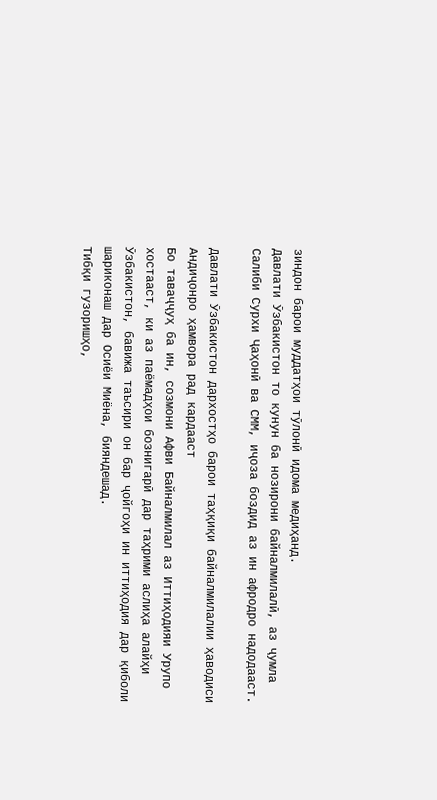зиндон барои муддатҳои тӯлонӣ идома медиҳанд.
Давлати Ӯзбакистон то кунун ба нозирони байналмилалӣ, аз ҷумла Салиби Сурхи Ҷаҳонӣ ва СММ, иҷоза боздид аз ин афродро надодааст.

Давлати Ӯзбакистон дархостҳо барои таҳқиқи байналмилалии ҳаводиси Андиҷонро ҳамвора рад кардааст
Бо таваҷҷуҳ ба ин, созмони Афви Байналмилал аз Иттиҳодияи Урупо хостааст, ки аз паёмадҳои бознигарӣ дар таҳрими аслиҳа алайҳи Ӯзбакистон, бавижа таъсири он бар ҷойгоҳи ин иттиҳодия дар қиболи шариконаш дар Осиёи Миёна, бияндешад.
Тибқи гузоришҳо,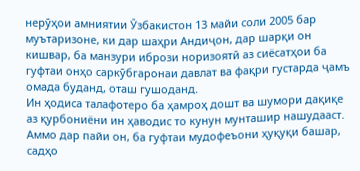нерӯҳои амниятии Ӯзбакистон 13 майи соли 2005 бар муътаризоне, ки дар шаҳри Андиҷон, дар шарқи он кишвар, ба манзури ибрози норизоятӣ аз сиёсатҳои ба гуфтаи онҳо саркӯбгаронаи давлат ва фақри густарда ҷамъ омада буданд, оташ гушоданд.
Ин ҳодиса талафотеро ба ҳамроҳ дошт ва шумори дақиқе аз қурбониёни ин ҳаводис то кунун мунташир нашудааст. Аммо дар пайи он, ба гуфтаи мудофеъони ҳуқуқи башар, садҳо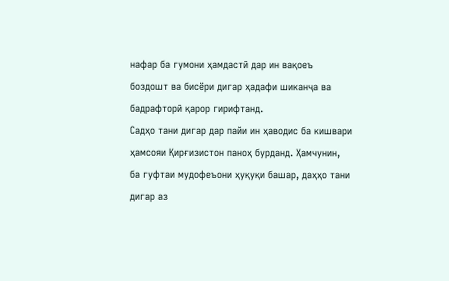нафар ба гумони ҳамдастӣ дар ин вақоеъ боздошт ва бисёри дигар ҳадафи шиканҷа ва бадрафторӣ қарор гирифтанд.
Садҳо тани дигар дар пайи ин ҳаводис ба кишвари ҳамсояи Қирғизистон паноҳ бурданд. Ҳамчунин, ба гуфтаи мудофеъони ҳуқуқи башар, даҳҳо тани дигар аз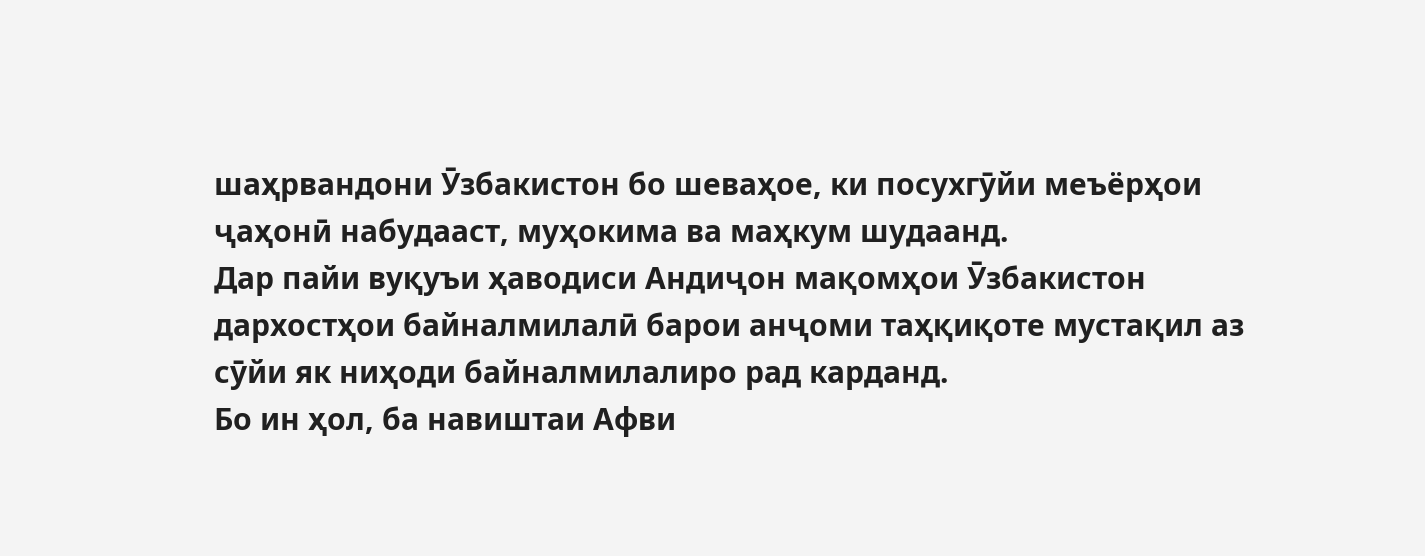шаҳрвандони Ӯзбакистон бо шеваҳое, ки посухгӯйи меъёрҳои ҷаҳонӣ набудааст, муҳокима ва маҳкум шудаанд.
Дар пайи вуқуъи ҳаводиси Андиҷон мақомҳои Ӯзбакистон дархостҳои байналмилалӣ барои анҷоми таҳқиқоте мустақил аз сӯйи як ниҳоди байналмилалиро рад карданд.
Бо ин ҳол, ба навиштаи Афви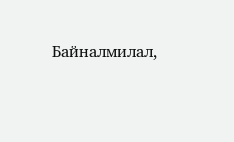Байналмилал,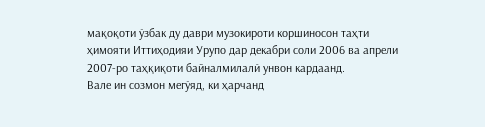мақоқоти ӯзбак ду даври музокироти коршиносон таҳти ҳимояти Иттиҳодияи Урупо дар декабри соли 2006 ва апрели 2007-ро таҳқиқоти байналмилалӣ унвон кардаанд.
Вале ин созмон мегӯяд, ки ҳарчанд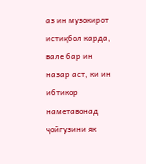аз ин музокирот истиқбол карда, вале бар ин назар аст, ки ин ибтикор наметавонад ҷойгузини як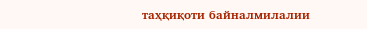таҳқиқоти байналмилалии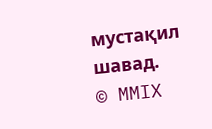мустақил шавад.
© MMIX